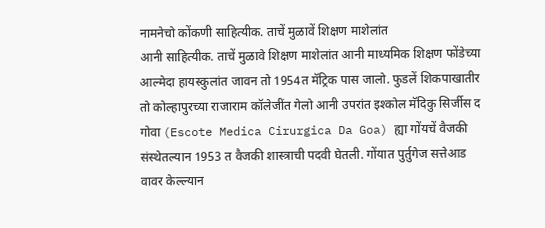नामनेचो कोंकणी साहित्यीक. ताचें मुळावें शिक्षण माशेलांत
आनी साहित्यीक. ताचें मुळावे शिक्षण माशेलांत आनी माध्यमिक शिक्षण फोंडेच्या आल्मेदा हायस्कुलांत जावन तो 1954त मॅट्रिक पास जालो. फुडलें शिकपाखातीर तो कोल्हापुरच्या राजाराम कॉलेजींत गेलो आनी उपरांत इश्कोल मॅदिकु सिर्जीस द गोवा (Escote Medica Cirurgica Da Goa) ह्या गोंयचें वैजकी संस्थेतल्यान 1953 त वैजकी शास्त्राची पदवी घेतली. गोंयात पुर्तुगेज सत्तेआड वावर केल्ल्यान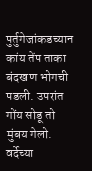पुर्तुगेजांकडच्यान कांय तेंप ताका बंदखण भोगची पडली. उपरांत गोंय सोडू तो मुंबय गेलो.
वर्देच्या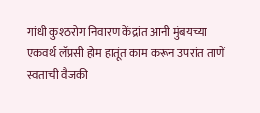गांधी कुश्ठरोग निवारण केंद्रांत आनी मुंबयच्या एकवर्थ लॅप्रसी होम हातूंत काम करून उपरांत ताणें स्वताची वैजकी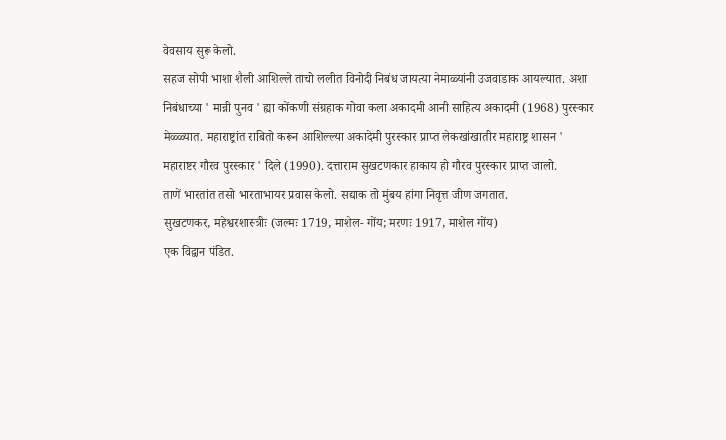वेवसाय सुरू केलो.
सहज सोपी भाशा शैली आशिल्ले ताचो ललीत विनोदी निबंध जायत्या नेमाळ्यांनी उजवाडाक आयल्यात. अशा निबंधाच्या ' मान्नी पुनव ' ह्या कोंकणी संग्रहाक गोवा कला अकादमी आनी साहित्य अकादमी (1968) पुरस्कार मेळ्ळ्यात. महाराष्ट्रांत राबितो करून आशिल्ल्या अकादेमी पुरस्कार प्राप्त लेकखांखातीर महाराष्ट्र शासन ' महाराष्टर गौरव पुरस्कार ' दिले (1990). दत्ताराम सुखटणकार हाकाय हो गौरव पुरस्कार प्राप्त जालो.
ताणें भारतांत तसो भारताभायर प्रवास केलो. सद्याक तो मुंबय हांगा निवृत्त जीण जगतात.
सुखटणकर, महेश्वरशास्त्रीः (जल्मः 1719, माशेल- गोंय; मरणः 1917, माशेल गोंय)
एक विद्वान पंडित.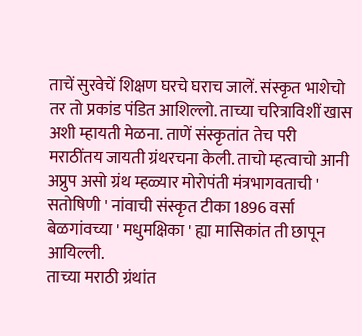ताचें सुरवेचें शिक्षण घरचे घराच जालें. संस्कृत भाशेचो तर तो प्रकांड पंडित आशिल्लो. ताच्या चरित्राविशीं खास अशी म्हायती मेळना. ताणें संस्कृतांत तेच परी मराठींतय जायती ग्रंथरचना केली. ताचो म्हत्वाचो आनी अप्रुप असो ग्रंथ म्हळ्यार मोरोपंती मंत्रभागवताची ' सतोषिणी ' नांवाची संस्कृत टीका 1896 वर्सा बेळगांवच्या ' मधुमक्षिका ' ह्या मासिकांत ती छापून आयिल्ली.
ताच्या मराठी ग्रंथांत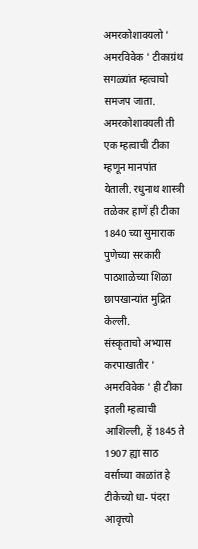अमरकोशावयलो ' अमरविवेक ' टीकाग्रंथ सगळ्यांत म्हत्वाचो समजप जाता. अमरकोशावयली ती एक म्हत्वाची टीका म्हणून मानपांत येताली. रधुनाथ शास्त्री तळेकर हाणें ही टीका 1840 च्या सुमाराक पुणेच्या सरकारी पाठशाळेच्या शिळा छापखान्यांत मुद्रित केल्ली.
संस्कृताचो अभ्यास करपाखातीर ' अमरविवेक ' ही टीका इतली म्हत्वाची आशिल्ली, हें 1845 ते 1907 ह्या साठ वर्साच्या काळांत हे टीकेच्यो धा- पंदरा आवृत्त्यो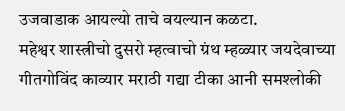उजवाडाक आयल्यो ताचे वयल्यान कळटा.
महेश्वर शास्त्रीचो दुसरो म्हत्वाचो ग्रंथ म्हळ्यार जयदेवाच्या गीतगोविंद काव्यार मराठी गद्या टीका आनी समश्लोकी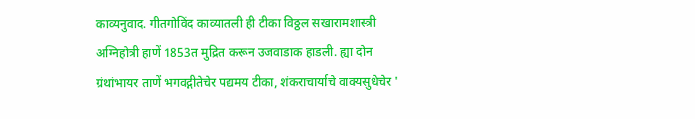काव्यनुवाद. गीतगोविंद काव्यातली ही टीका विठ्ठल सखारामशास्त्री अग्निहोत्री हाणें 1853त मुद्रित करून उजवाडाक हाडली. ह्या दोन ग्रंथांभायर ताणें भगवद्गीतेचेर पद्यमय टीका, शंकराचार्याचे वाक्यसुधेचेर '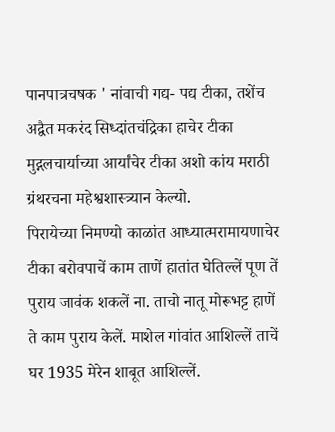पानपात्रचषक ' नांवाची गद्य- पद्य टीका, तशेंच अद्वैत मकरंद सिध्दांतचंद्रिका हाचेर टीका मुद्गलचार्याच्या आर्यांचेर टीका अशो कांय मराठी ग्रंथरचना महेश्वशास्त्र्यान केल्यो.
पिरायेच्या निमण्यो काळांत आध्यात्मरामायणाचेर टीका बरोवपाचें काम ताणें हातांत घेतिल्लें पूण तें पुराय जावंक शकलें ना. ताचो नातू मोरूभट्ट हाणें ते काम पुराय केलें. माशेल गांवांत आशिल्लें ताचें घर 1935 मेरेन शाबूत आशिल्लें.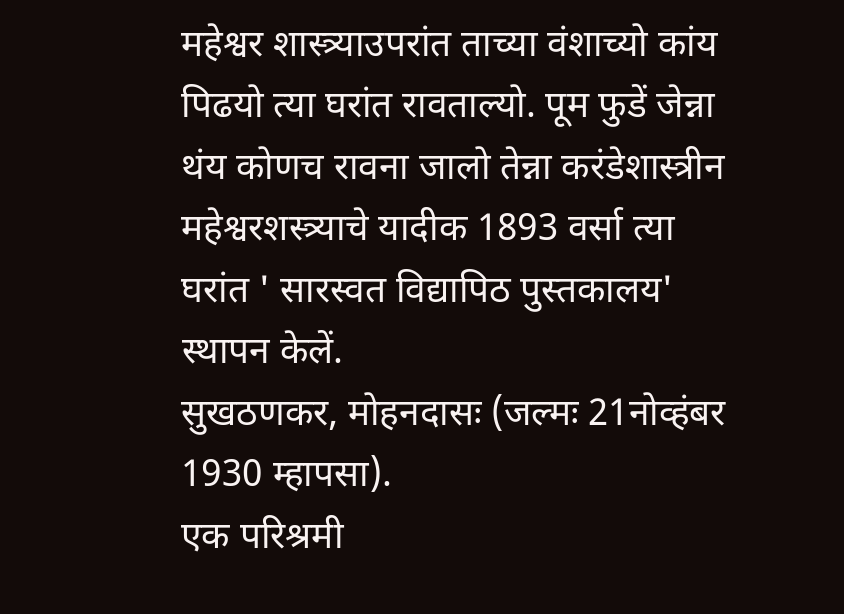महेश्वर शास्त्र्याउपरांत ताच्या वंशाच्यो कांय पिढयो त्या घरांत रावताल्यो. पूम फुडें जेन्ना थंय कोणच रावना जालो तेन्ना करंडेशास्त्रीन महेश्वरशस्त्र्याचे यादीक 1893 वर्सा त्या घरांत ' सारस्वत विद्यापिठ पुस्तकालय' स्थापन केलें.
सुखठणकर, मोहनदासः (जल्मः 21नोव्हंबर 1930 म्हापसा).
एक परिश्रमी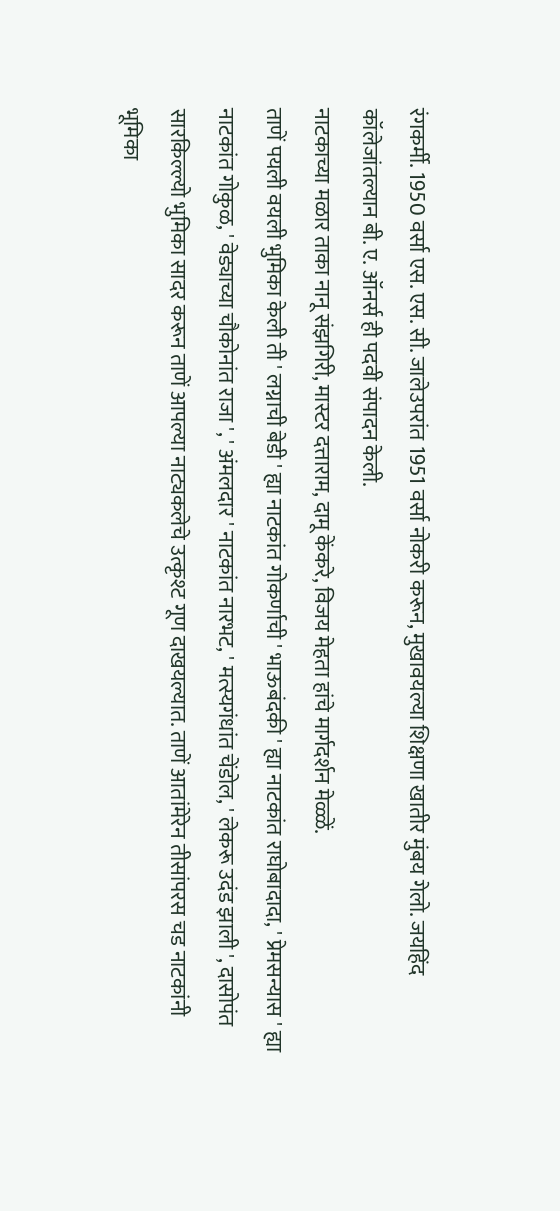रंगकर्मी. 1950 वर्सा एस. एस. सी. जालेउपरांत 1951 वर्सा नोकरी करून, मुखावयल्या शिक्षणा खातीर मुंबय गेलो. जयहिंद कॉलेजांतल्यान बी. ए. ऑनर्स ही पदवी संपादन केली.
नाटकाच्या मळार ताका नानू संझगिरी, मास्टर दत्ताराम, दामू केंकरे, विजय मेहता हांचे मार्गदर्शन मेळ्ळें.
ताणें पयली वयली भुमिका केली ती ' लग्नाची बेडी ' ह्या नाटकांत गोकर्णाची ' भाऊबंदकी ' ह्या नाटकांत राघोबादादा, ' प्रेमसन्यास ' ह्या नाटकांत गोकुळ, ' वेड्याच्या चौकोनांत राजा ', ' अंमलदार ' नाटकांत नारभट, ' मत्स्यगंधांत चेंडोल, ' लेकरू उदंड झाली ', दासोपंत सारकिल्ल्यो भुमिका सादर करून ताणें आपल्या नाट्यकलेचे उत्कृश्ट गूण दाखयल्यात. ताणें आतांमेरेन तीसांपरस चड नाटकांनी भूमिका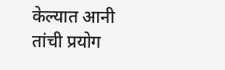केल्यात आनी तांची प्रयोग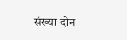संख्या दोन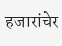हजारांचेर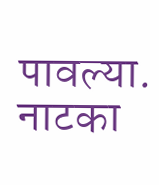पावल्या. नाटका